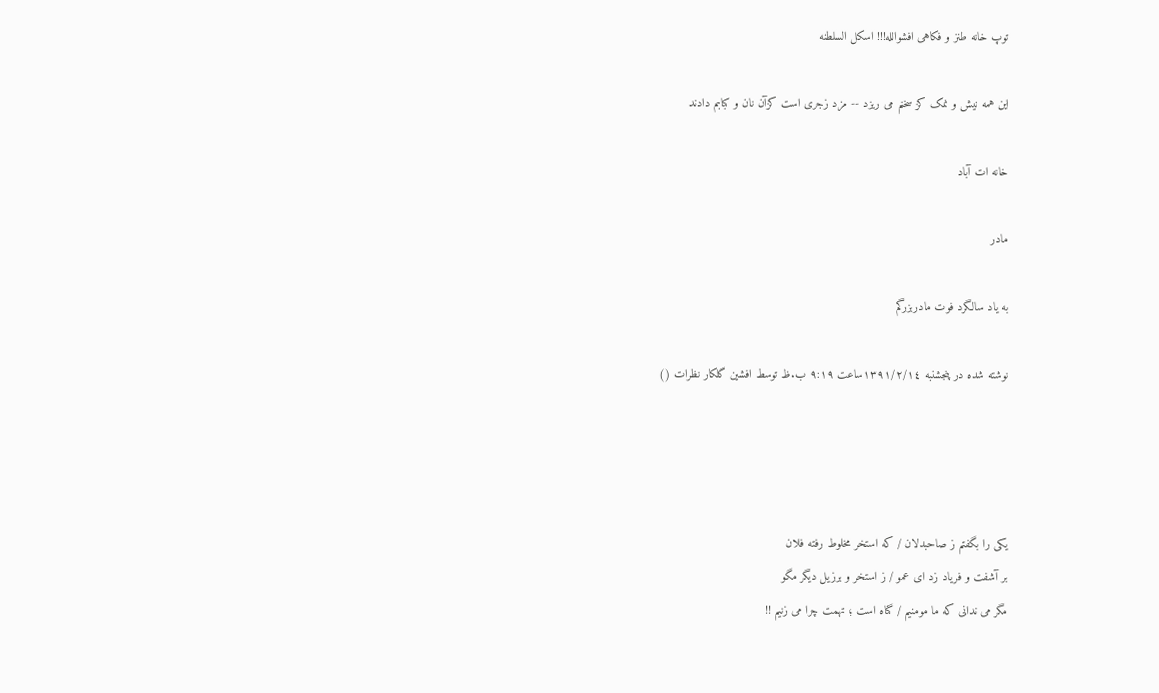توپ خانه طنز و فکاهی افشوالله!!! اسکل السلطنه

این همه نیش و نمک کز سخنم می ریزد -- مزد زجری است کزآن نان و کبابم دادند

خانه ات آباد

مادر

به یاد سالگرد فوت مادربزرگم

نوشته شده در پنجشنبه ۱۳٩۱/٢/۱٤ساعت ٩:۱٩ ب.ظ توسط افشین گلکار نظرات ()




یکی را بگفتم ز صاحبدلان / که استخر مخلوط رفته فلان
بر آشفت و فریاد زد ای عمو / ز استخر و برزیل دیگر مگو
مگر می ندانی که ما مومنیم / گناه است ؛ تهمت چرا می زنیم !!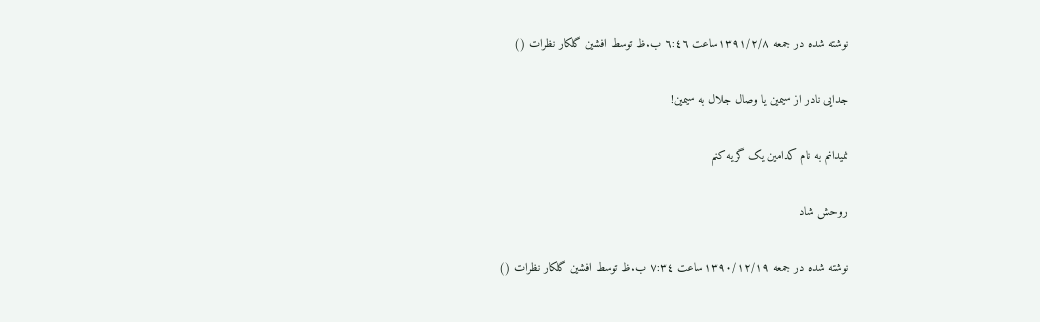نوشته شده در جمعه ۱۳٩۱/٢/۸ساعت ٦:٤٦ ب.ظ توسط افشین گلکار نظرات ()

جدایی نادر از سیمین یا وصال جلال به سیمین!

نمیدانم به نام کدامین یک گریه کنم

روحش شاد

نوشته شده در جمعه ۱۳٩٠/۱٢/۱٩ساعت ٧:۳٤ ب.ظ توسط افشین گلکار نظرات ()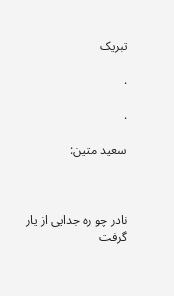تبریک

.

.

سعید متین:



نادر چو ره جدایی از یار گرفت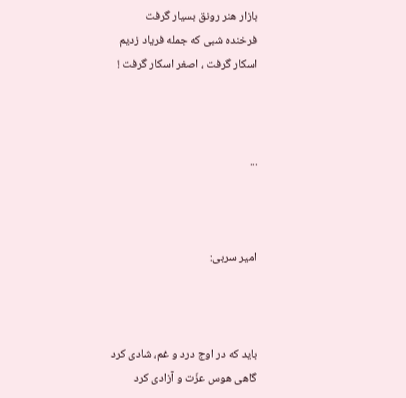بازار هنر رونق بسیار گرفت
فرخنده شبی که جمله فریاد زدیم
اسکار گرفت ، اصغر اسکار گرفت !



...



امیر سربی:



باید که در اوج درد و غم، شادی کرد
گاهی هوس عزّت و آزادی کرد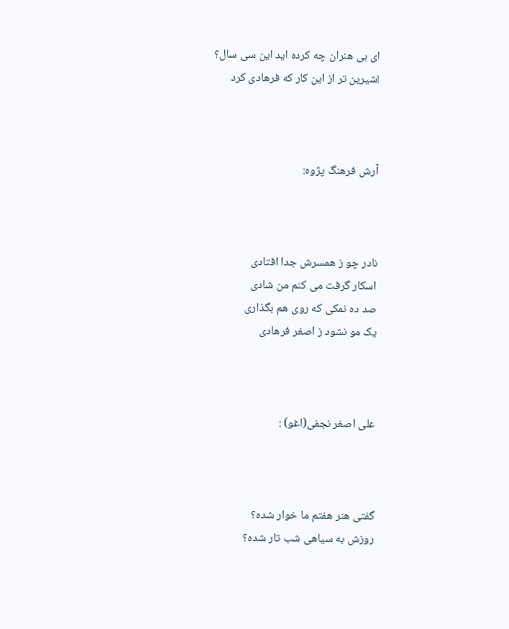ای بی هنران چه کرده اید این سی سال؟
!شیرین تر از این کار که فرهادی کرد



آرش فرهنگ پژوه:



نادر چو ز همسرش جدا افتادی
اسکار گرفت می کنم من شادی
صد ده نمکی که روی هم بگذاری
یک مو نشود ز اصغر فرهادی



علی اصغر نجفی(اغو) :



گفتی هنر هفتم ما خوار شده؟
روزش به سیاهی شب تار شده؟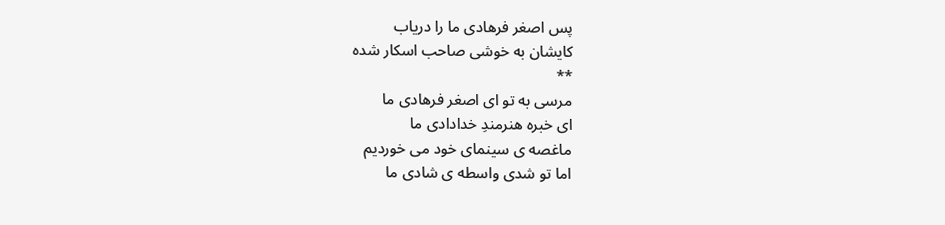پس اصغر فرهادی ما را دریاب
کایشان به خوشی صاحب اسکار شده
**
مرسی به تو ای اصغر فرهادی ما
ای خبره هنرمندِ خدادادی ما
ماغصه ی سینمای خود می خوردیم
اما تو شدی واسطه ی شادی ما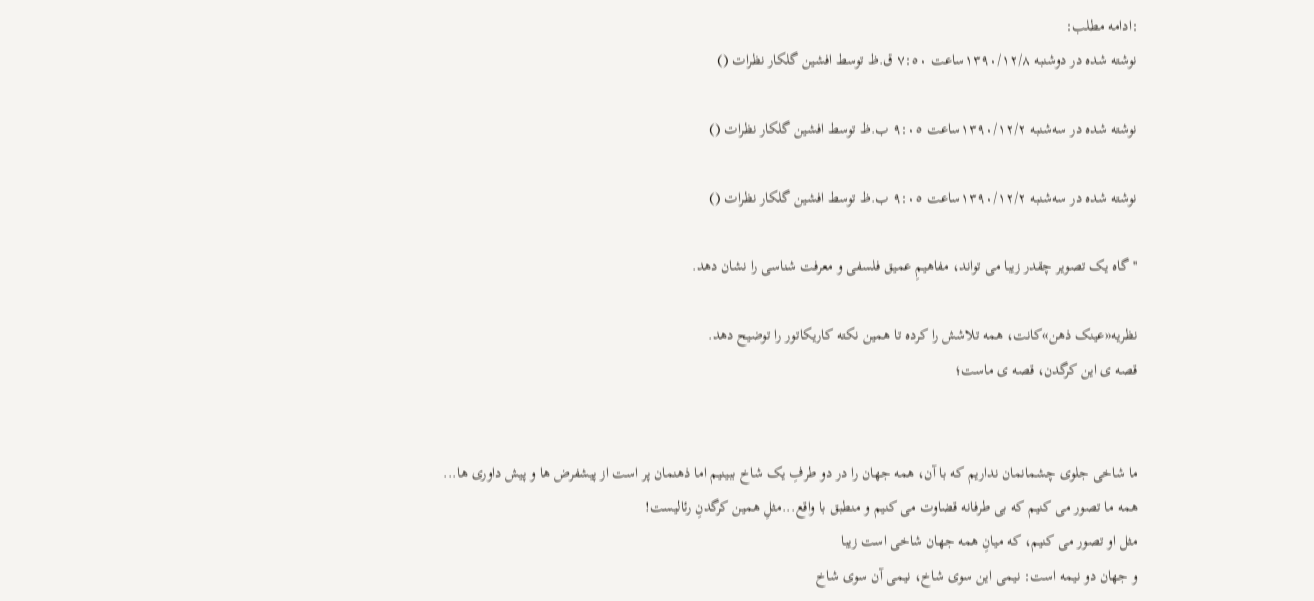:ادامه مطلب:
نوشته شده در دوشنبه ۱۳٩٠/۱٢/۸ساعت ٧:٥٠ ق.ظ توسط افشین گلکار نظرات ()

نوشته شده در سه‌شنبه ۱۳٩٠/۱٢/٢ساعت ٩:٠٥ ب.ظ توسط افشین گلکار نظرات ()

نوشته شده در سه‌شنبه ۱۳٩٠/۱٢/٢ساعت ٩:٠٥ ب.ظ توسط افشین گلکار نظرات ()

''گاه یک تصویر چقدر زیبا می تواند، مفاهیمِ عمیق فلسفی و معرفت شناسی را نشان دهد.

نظریه«عینک ذهن»کانت، همه تلاشش را کرده تا همین نکته کاریکاتور را توضیح دهد.
قصه ی این کرگدن، قصه ی ماست؛


ما شاخی جلوی چشمانمان نداریم که با آن، همه جهان را در دو طرفِ یک شاخ ببینیم اما ذهنمان پر است از پیشفرض ها و پیش داوری ها...
همه ما تصور می کنیم که بی طرفانه قضاوت می کنیم و منطبق با واقع...مثلِ همین کرگدنِ رئالیست!
مثل او تصور می کنیم، که میانِ همه جهان شاخی است زیبا
و جهان دو نیمه است: نیمی این سوی شاخ، نیمی آن سوی شاخ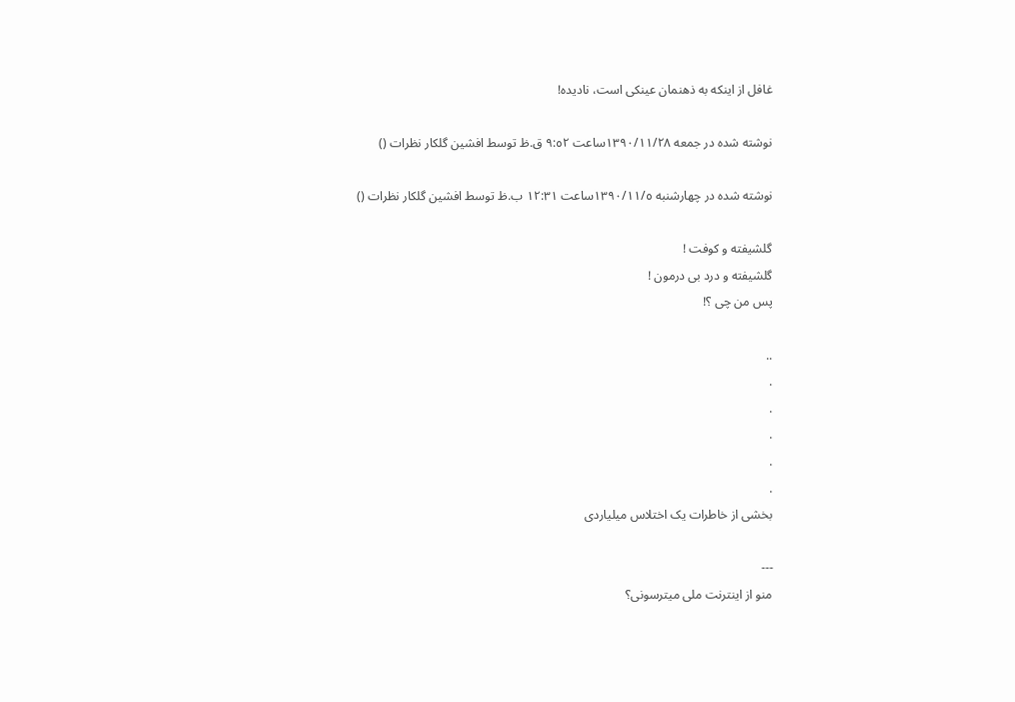غافل از اینکه به ذهنمان عینکی است، نادیده!

نوشته شده در جمعه ۱۳٩٠/۱۱/٢۸ساعت ٩:٥٢ ق.ظ توسط افشین گلکار نظرات ()

نوشته شده در چهارشنبه ۱۳٩٠/۱۱/٥ساعت ۱٢:۳۱ ب.ظ توسط افشین گلکار نظرات ()

گلشیفته و کوفت !
گلشیفته و درد بی درمون !
پس من چی ؟!

..
.
.
.
.
.
بخشی از خاطرات یک اختلاس میلیاردی

---
منو از اینترنت ملی میترسونی؟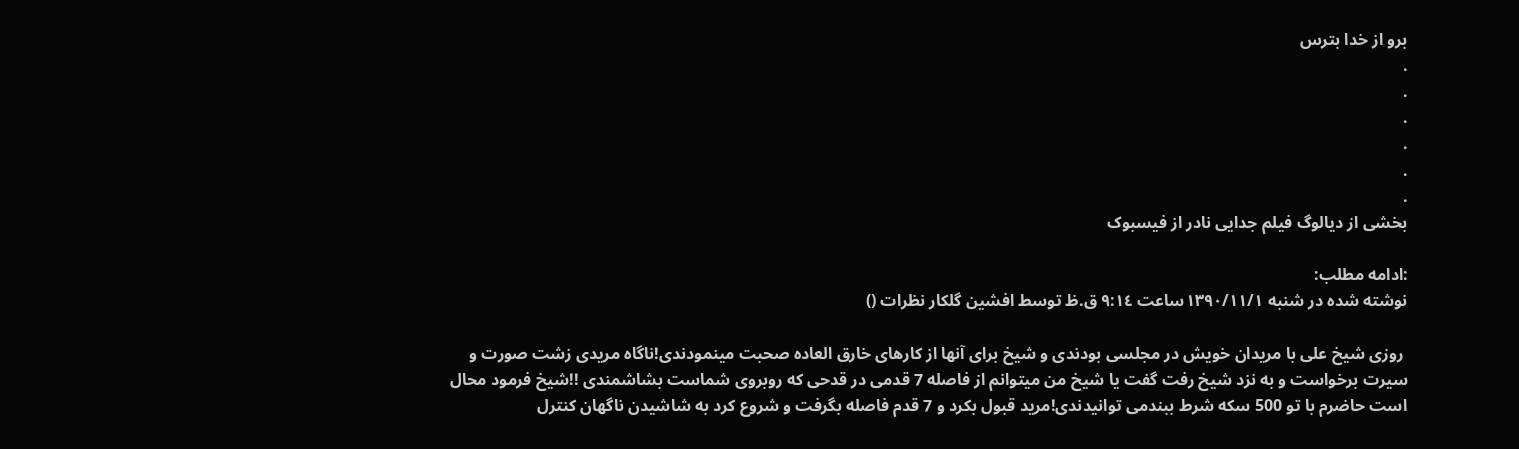برو از خدا بترس
.
.
.
.
.
.
بخشی از دیالوگ فیلم جدایی نادر از فیسبوک

:ادامه مطلب:
نوشته شده در شنبه ۱۳٩٠/۱۱/۱ساعت ٩:۱٤ ق.ظ توسط افشین گلکار نظرات ()

 روزی شیخ علی با مریدان خویش در مجلسی بودندی و شیخ برای آنها از کارهای خارق العاده صحبت مینمودندی!ناگاه مریدی زشت صورت و سیرت برخواست و به نزد شیخ رفت گفت یا شیخ من میتوانم از فاصله 7 قدمی در قدحی که روبروی شماست بشاشمندی !!شیخ فرمود محال است حاضرم با تو 500 سکه شرط ببندمی توانیدندی!مرید قبول بکرد و 7 قدم فاصله بگرفت و شروع کرد به شاشیدن ناگهان کنترل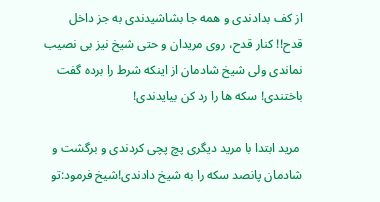از کف بدادندی و همه جا بشاشیدندی به جز داخل قدح!! کنار قدح، روی مریدان و حتی شیخ نیز بی نصیب نماندی ولی شیخ شادمان از اینکه شرط را برده گفت باختندی! سکه ها را رد کن بیایدندی!

 مرید ابتدا با مرید دیگری پچ پچی کردندی و برگشت و شادمان پانصد سکه را به شیخ دادندی!شیخ فرمود:تو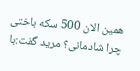همین الان 500 سکه باختی چرا شادمانی؟ مرید گفت:با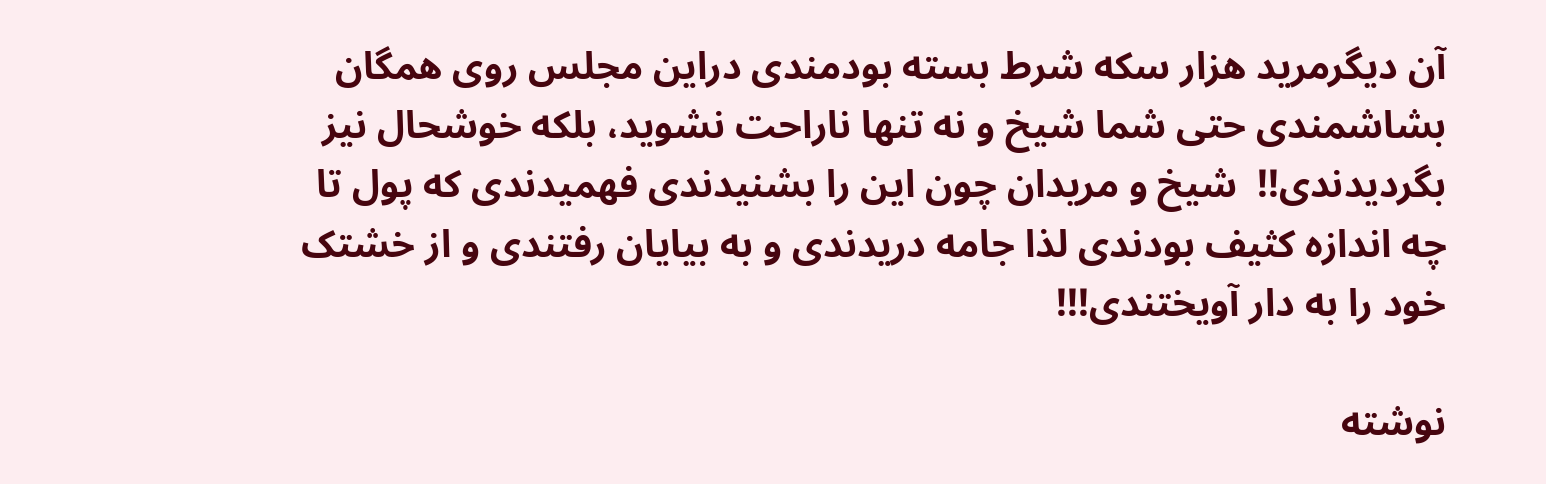آن دیگرمرید هزار سکه شرط بسته بودمندی دراین مجلس روی همگان بشاشمندی حتی شما شیخ و نه تنها ناراحت نشوید، بلکه خوشحال نیز بگردیدندی!!  شیخ و مریدان چون این را بشنیدندی فهمیدندی که پول تا چه اندازه کثیف بودندی لذا جامه دریدندی و به بیایان رفتندی و از خشتک خود را به دار آویختندی!!!

نوشته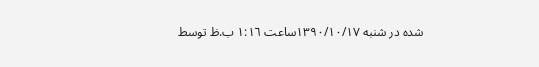شده در شنبه ۱۳٩٠/۱٠/۱٧ساعت ۱:۱٦ ب.ظ توسط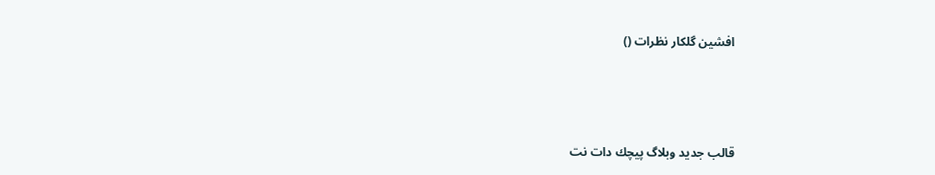افشین گلکار نظرات ()



قالب جدید وبلاگ پیچك دات نت